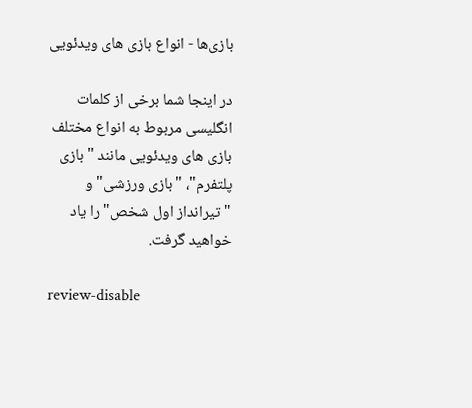بازی‌ها - انواع بازی های ویدئویی

در اینجا شما برخی از کلمات انگلیسی مربوط به انواع مختلف بازی های ویدئویی مانند "بازی پلتفرم"، "بازی ورزشی" و "تیرانداز اول شخص" را یاد خواهید گرفت.

review-disable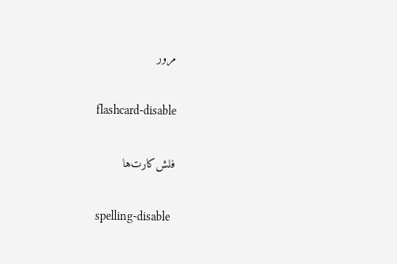مرور

flashcard-disable

فلش‌کارت‌ها

spelling-disable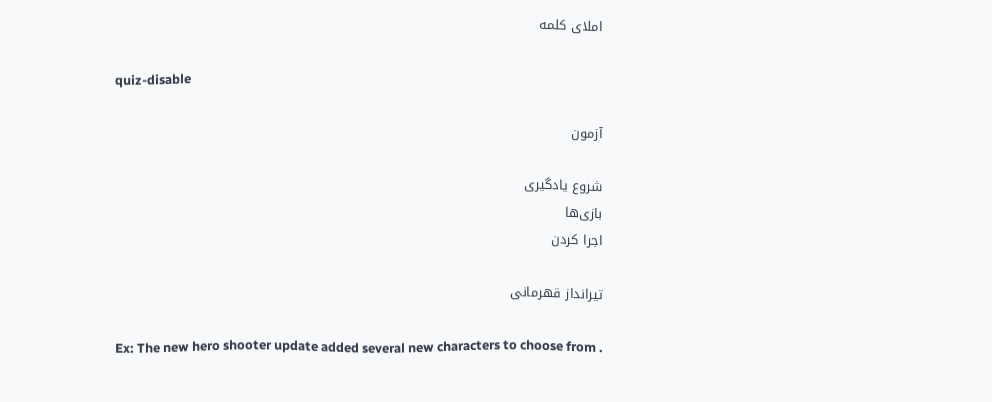املای کلمه

quiz-disable

آزمون

شروع یادگیری
بازی‌ها
اجرا کردن

تیرانداز قهرمانی

Ex: The new hero shooter update added several new characters to choose from .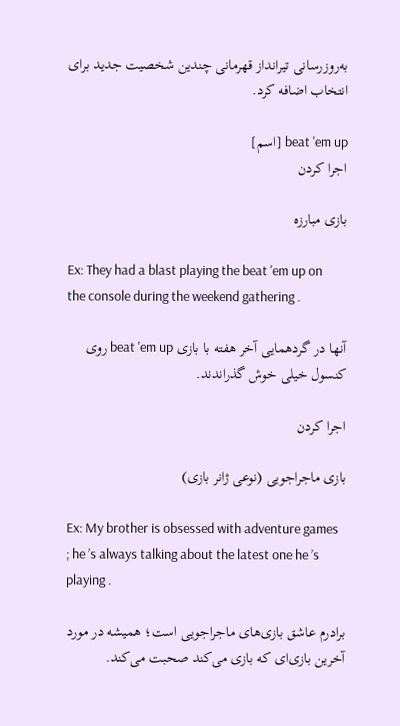به‌روزرسانی تیرانداز قهرمانی چندین شخصیت جدید برای انتخاب اضافه کرد.

beat 'em up [اسم]
اجرا کردن

بازی مبارزه

Ex: They had a blast playing the beat 'em up on the console during the weekend gathering .

آنها در گردهمایی آخر هفته با بازی beat 'em up روی کنسول خیلی خوش گذراندند.

اجرا کردن

بازی ماجراجویی (نوعی ژانر بازی)

Ex: My brother is obsessed with adventure games ; he ’s always talking about the latest one he ’s playing .

برادرم عاشق بازی‌های ماجراجویی است؛ همیشه در مورد آخرین بازی‌ای که بازی می‌کند صحبت می‌کند.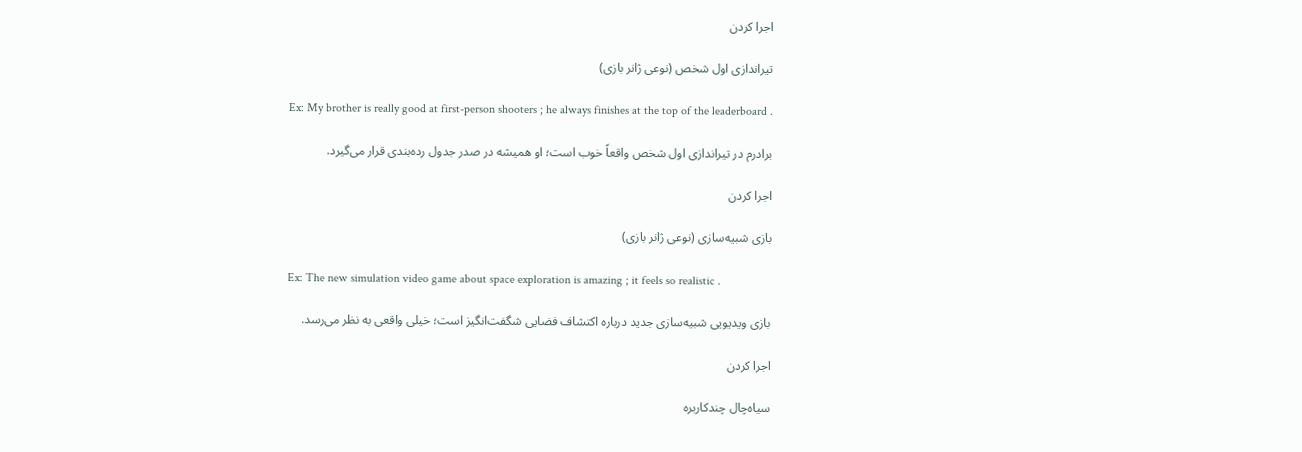اجرا کردن

تیراندازی اول شخص (نوعی ژانر بازی)

Ex: My brother is really good at first-person shooters ; he always finishes at the top of the leaderboard .

برادرم در تیراندازی اول شخص واقعاً خوب است؛ او همیشه در صدر جدول رده‌بندی قرار می‌گیرد.

اجرا کردن

بازی شبیه‌سازی (نوعی ژانر بازی)

Ex: The new simulation video game about space exploration is amazing ; it feels so realistic .

بازی ویدیویی شبیه‌سازی جدید درباره اکتشاف فضایی شگفت‌انگیز است؛ خیلی واقعی به نظر می‌رسد.

اجرا کردن

سیاه‌چال چندکاربره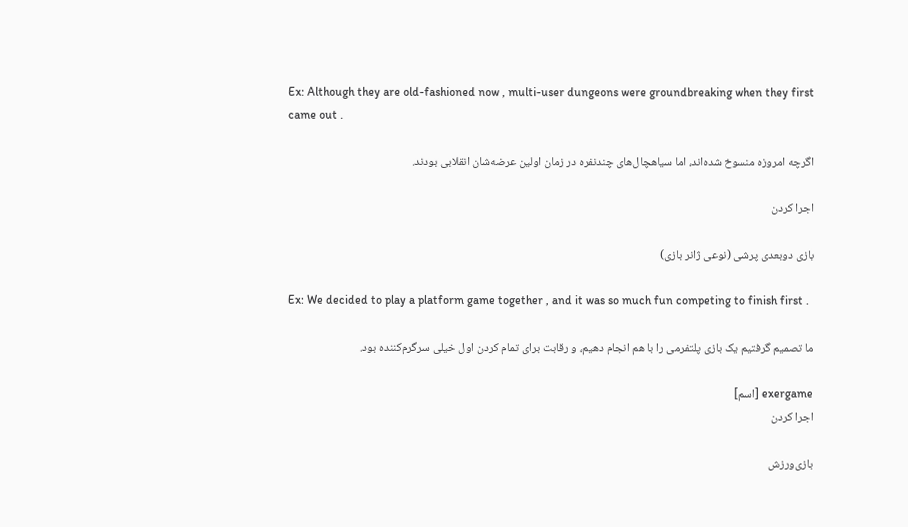Ex: Although they are old-fashioned now , multi-user dungeons were groundbreaking when they first came out .

اگرچه امروزه منسوخ شده‌اند، اما سیاهچال‌های چندنفره در زمان اولین عرضه‌شان انقلابی بودند.

اجرا کردن

بازی دو‌بعدی پرشی (نوعی ژانر بازی)

Ex: We decided to play a platform game together , and it was so much fun competing to finish first .

ما تصمیم گرفتیم یک بازی پلتفرمی را با هم انجام دهیم، و رقابت برای تمام کردن اول خیلی سرگرم‌کننده بود.

exergame [اسم]
اجرا کردن

بازی‌ورزش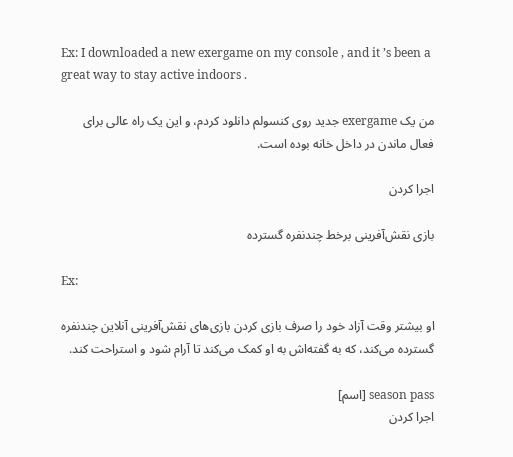Ex: I downloaded a new exergame on my console , and it ’s been a great way to stay active indoors .

من یک exergame جدید روی کنسولم دانلود کردم، و این یک راه عالی برای فعال ماندن در داخل خانه بوده است.

اجرا کردن

بازی نقش‌آفرینی برخط چندنفره گسترده

Ex:

او بیشتر وقت آزاد خود را صرف بازی کردن بازی‌های نقش‌آفرینی آنلاین چندنفره گسترده می‌کند، که به گفته‌اش به او کمک می‌کند تا آرام شود و استراحت کند.

season pass [اسم]
اجرا کردن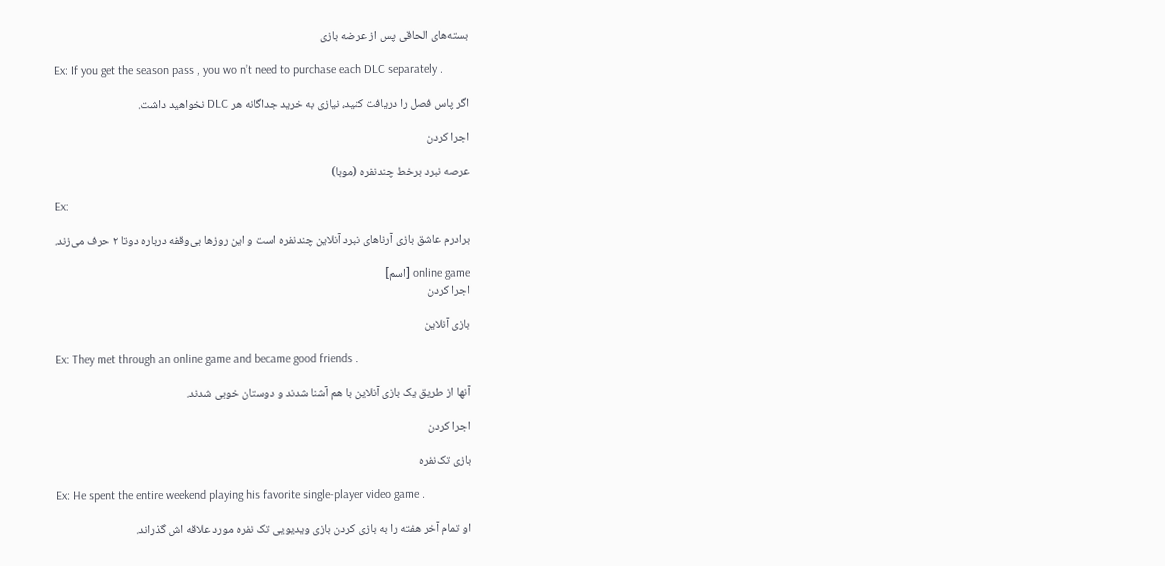بسته‌های الحاقی پس از عرضه بازی

Ex: If you get the season pass , you wo n’t need to purchase each DLC separately .

اگر پاس فصل را دریافت کنید، نیازی به خرید جداگانه هر DLC نخواهید داشت.

اجرا کردن

عرصه نبرد برخط چندنفره (موبا)

Ex:

برادرم عاشق بازی آرناهای نبرد آنلاین چندنفره است و این روزها بی‌وقفه درباره دوتا ۲ حرف می‌زند.

online game [اسم]
اجرا کردن

بازی آنلاین

Ex: They met through an online game and became good friends .

آنها از طریق یک بازی آنلاین با هم آشنا شدند و دوستان خوبی شدند.

اجرا کردن

بازی تک‌نفره

Ex: He spent the entire weekend playing his favorite single-player video game .

او تمام آخر هفته را به بازی کردن بازی ویدیویی تک نفره مورد علاقه اش گذراند.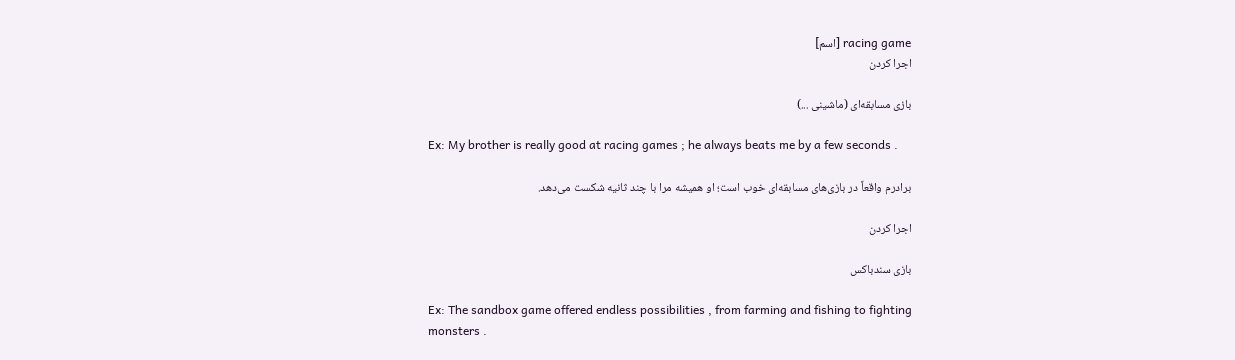racing game [اسم]
اجرا کردن

بازی مسابقه‌ای (ماشینی ...)

Ex: My brother is really good at racing games ; he always beats me by a few seconds .

برادرم واقعاً در بازی‌های مسابقه‌ای خوب است؛ او همیشه مرا با چند ثانیه شکست می‌دهد.

اجرا کردن

بازی سندباکس

Ex: The sandbox game offered endless possibilities , from farming and fishing to fighting monsters .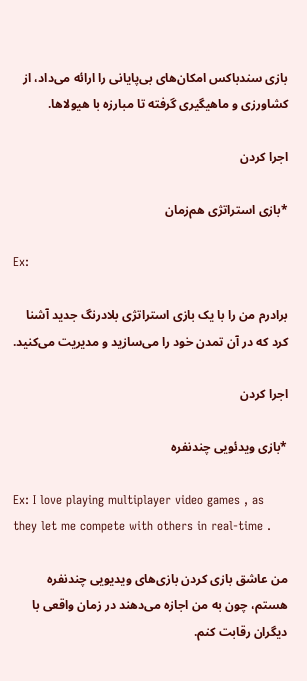بازی سندباکس امکان‌های بی‌پایانی را ارائه می‌داد، از کشاورزی و ماهیگیری گرفته تا مبارزه با هیولاها.

اجرا کردن

*بازی استراتژی هم‌زمان

Ex:

برادرم من را با یک بازی استراتژی بلادرنگ جدید آشنا کرد که در آن تمدن خود را می‌سازید و مدیریت می‌کنید.

اجرا کردن

*بازی ویدئویی چندنفره

Ex: I love playing multiplayer video games , as they let me compete with others in real-time .

من عاشق بازی کردن بازی‌های ویدیویی چندنفره هستم، چون به من اجازه می‌دهند در زمان واقعی با دیگران رقابت کنم.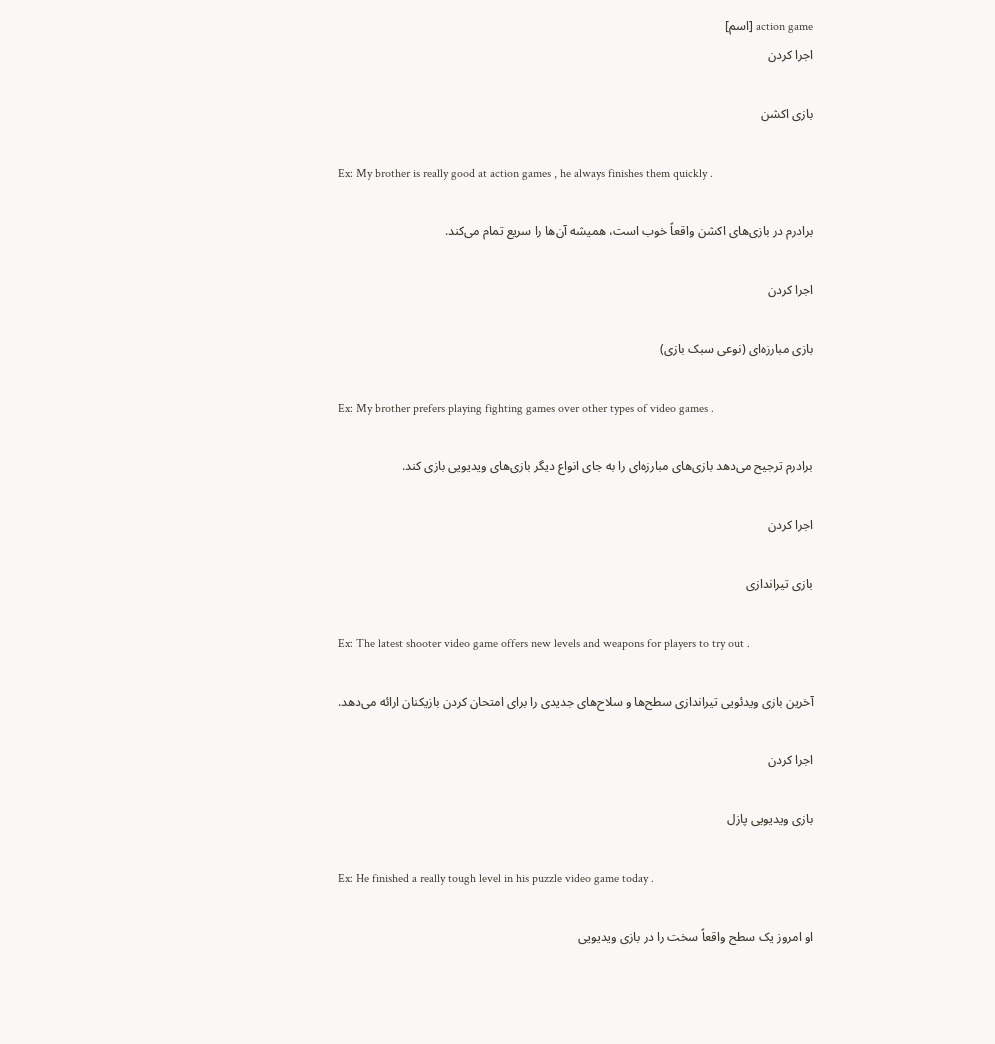action game [اسم]
اجرا کردن

بازی اکشن

Ex: My brother is really good at action games , he always finishes them quickly .

برادرم در بازی‌های اکشن واقعاً خوب است، همیشه آن‌ها را سریع تمام می‌کند.

اجرا کردن

بازی مبارزه‌ای (نوعی سبک بازی)

Ex: My brother prefers playing fighting games over other types of video games .

برادرم ترجیح می‌دهد بازی‌های مبارزه‌ای را به جای انواع دیگر بازی‌های ویدیویی بازی کند.

اجرا کردن

بازی تیراندازی

Ex: The latest shooter video game offers new levels and weapons for players to try out .

آخرین بازی ویدئویی تیراندازی سطح‌ها و سلاح‌های جدیدی را برای امتحان کردن بازیکنان ارائه می‌دهد.

اجرا کردن

بازی ویدیویی پازل

Ex: He finished a really tough level in his puzzle video game today .

او امروز یک سطح واقعاً سخت را در بازی ویدیویی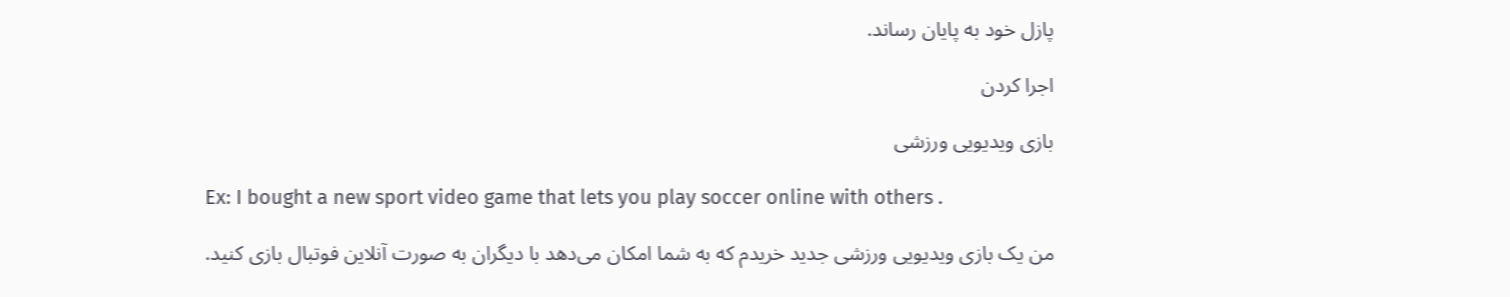پازل خود به پایان رساند.

اجرا کردن

بازی ویدیویی ورزشی

Ex: I bought a new sport video game that lets you play soccer online with others .

من یک بازی ویدیویی ورزشی جدید خریدم که به شما امکان می‌دهد با دیگران به صورت آنلاین فوتبال بازی کنید.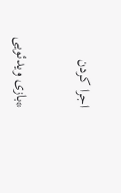اجرا کردن

*بازی ویدئویی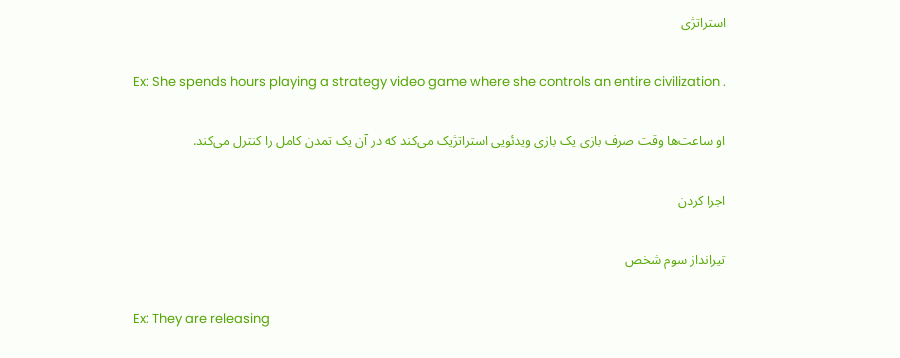استراتژی

Ex: She spends hours playing a strategy video game where she controls an entire civilization .

او ساعت‌ها وقت صرف بازی یک بازی ویدئویی استراتژیک می‌کند که در آن یک تمدن کامل را کنترل می‌کند.

اجرا کردن

تیرانداز سوم شخص

Ex: They are releasing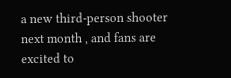a new third-person shooter next month , and fans are excited to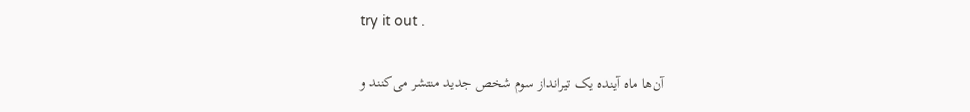try it out .

آن‌ها ماه آینده یک تیرانداز سوم شخص جدید منتشر می‌کنند و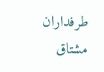طرفداران مشتاق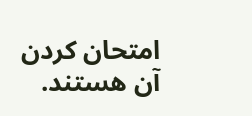امتحان کردن آن هستند.